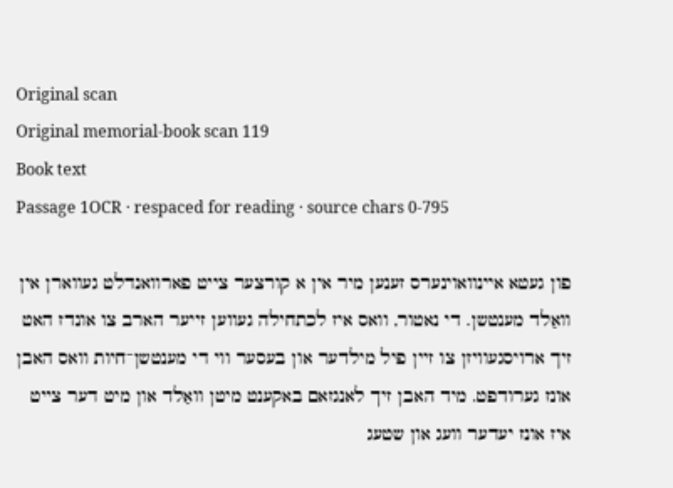Original scan
Original memorial-book scan 119
Book text
Passage 1OCR · respaced for reading · source chars 0-795

פון געטא איינוואוינערס זענען מיר אין א קורצער צייט פארוואנדלט געווארן אין וואַלד מענטשן. די נאטור, וואס איז לכתחילה געווען זייער הארב צו אונדז האט זיך ארויסגעוויזן צו זיין פיל מילדער און בעסער ווי די מענטשן־חיות וואס האבן אונז גערודפט. מיד האבן זיך לאנגזאם באקענט מיטן וואַלד און מיט דער צייט איז אונז יעדער וועג און שטעג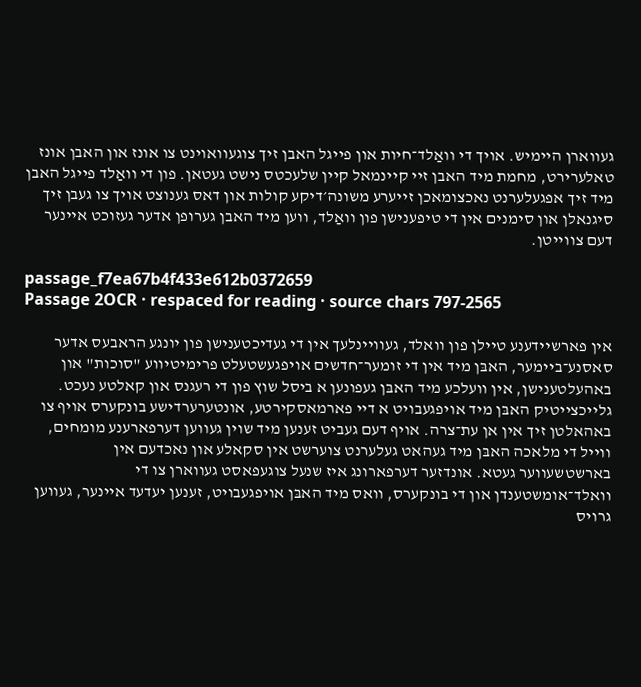געווארן היימיש. אויך די וואַלד־חיות און פייגל האבן זיך צוגעוואוינט צו אונז און האבן אונז טאלערירט, מחמת מיד האבן זיי קיינמאל קיין שלעכטס נישט געטאן. פון די וואַלד פייגל האבן מיד זיך אפגעלערנט נאכצומאכן זייערע משונה׳דיקע קולות און דאס גענוצט אויך צו געבן זיך סיגנאלן און סימנים אין די טיפענישן פון וואַלד, ווען מיד האבן גערופן אדער געזוכט איינער דעם צווייטן.

passage_f7ea67b4f433e612b0372659
Passage 2OCR · respaced for reading · source chars 797-2565

אין פארשיידענע טיילן פון וואלד, געוויינלעך אין די געדיכטענישן פון יונגע הראבעס אדער סאסנע־ביימער, האבּן מיד אין די זומער־חדשים אויפגעשטעלט פרימיטיווע "סוכות" און באהעלטענישן, אין וועלכע מיד האבּן געפונען א ביסל שוץ פון די רעגנס און קאלטע נעכט. גלייכצייטיק האבּן מיד אויפגעבויט א דיי פארמאסקירטע, אונטערערדישע בונקערס אויף צו באהאלטן זיך אין אן עת־צרה. אויף דעם געביט זענען מיד שוין געווען דערפארענע מומחים, ווייל די מלאכה האבּן מיד געהאט געלערנט צוערשט אין סקאלע און נאכדעם אין בארשטשעווער געטא. אונדזער דערפארונג איז שנעל צוגעפאסט געווארן צו די וואלד־אומשטענדן און די בונקערס, וואס מיד האבּן אויפגעבויט, זענען יעדעד איינער, געווען גרויס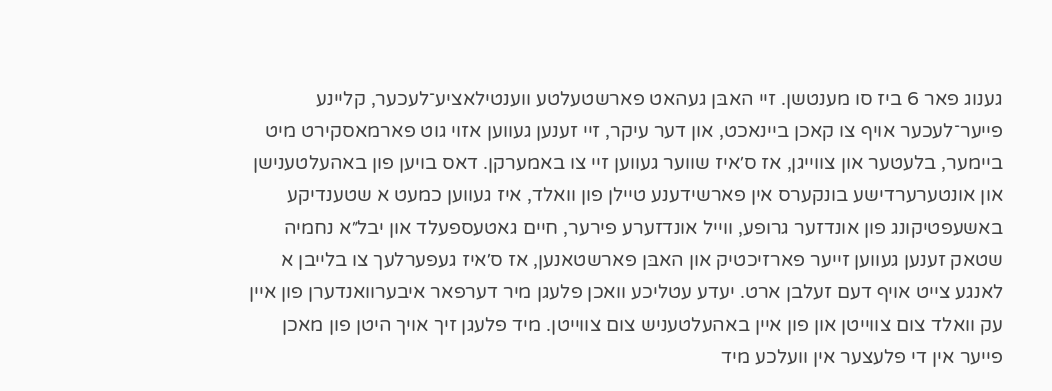גענוג פאר 6 ביז סו מענטשן. זיי האבּן געהאט פארשטעלטע ווענטילאציע־לעכער, קליינע פייער־לעכער אויף צו קאכן ביינאכט, און דער עיקר, זיי זענען געווען אזוי גוט פארמאסקירט מיט ביימער, בלעטער און צווייגן, אז ס׳איז שווער געווען זיי צו באמערקן. דאס בויען פון באהעלטענישן און אונטערערדישע בונקערס אין פארשידענע טיילן פון וואלד, איז געווען כמעט א שטענדיקע באשעפטיקונג פון אונדזער גרופע, ווייל אונדזערע פירער, חיים גאטעספעלד און יבל״א נחמיה שטאק זענען געווען זייער פארזיכטיק און האבּן פארשטאנען, אז ס׳איז געפערלעך צו בלייבן א לאנגע צייט אויף דעם זעלבן ארט. יעדע עטליכע וואכן פלעגן מיר דערפאר איבערוואנדערן פון איין עק וואלד צום צווייטן און פון איין באהעלטעניש צום צווייטן. מיד פלעגן זיך אויך היטן פון מאכן פייער אין די פלעצער אין וועלכע מיד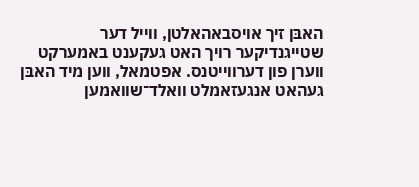האבּן זיך אויסבאהאלטן, ווייל דער שטייגנדיקער רויך האט געקענט באמערקט ווערן פון דערווייטנס. אפטמאל, ווען מיד האבּן געהאט אנגעזאמלט וואלד־שוואמען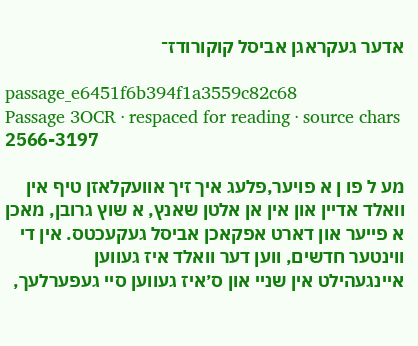אדער געקראגן אביסל קוקורודז־

passage_e6451f6b394f1a3559c82c68
Passage 3OCR · respaced for reading · source chars 2566-3197

מע ל פו ן א פויער,פלעג איך זיך אוועקלאזן טיף אין וואלד אדיין און אין אן אלטן שאנץ, א שוץ גרובן, מאכן א פייער און דארט אפקאכן אביסל געקעכטס. אין די ווינטער חדשים, ווען דער וואלד איז געווען איינגעהילט אין שניי און ס׳איז געווען סיי געפערלעך,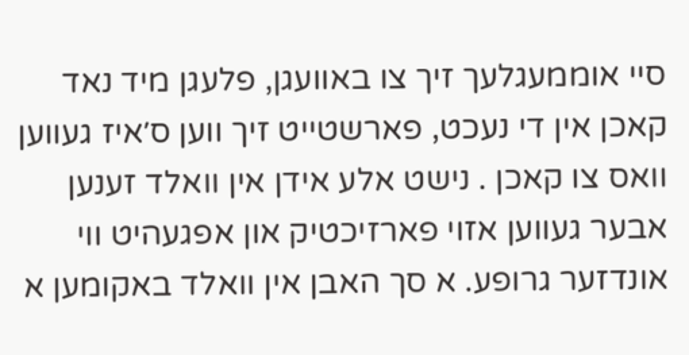סיי אוממעגלעך זיך צו באוועגן, פלעגן מיד נאד קאכן אין די נעכט, פארשטייט זיך ווען ס׳איז געווען וואס צו קאכן . נישט אלע אידן אין וואלד זענען אבער געווען אזוי פארזיכטיק און אפגעהיט ווי אונדזער גרופע. א סך האבן אין וואלד באקומען א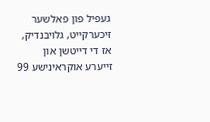געפיל פון פאלשער זיכערקייט, גלויבנדיק, אז די דייטשן און זייערע אוקראינישע 99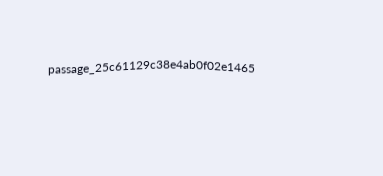passage_25c61129c38e4ab0f02e1465